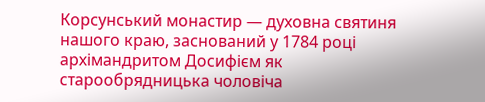Корсунський монастир — духовна святиня нашого краю, заснований у 1784 році архімандритом Досифієм як старообрядницька чоловіча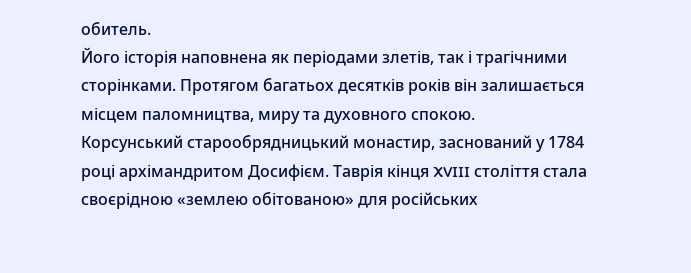обитель.
Його історія наповнена як періодами злетів, так і трагічними сторінками. Протягом багатьох десятків років він залишається місцем паломництва, миру та духовного спокою.
Корсунський старообрядницький монастир, заснований у 1784 році архімандритом Досифієм. Таврія кінця XVIII століття стала своєрідною «землею обітованою» для російських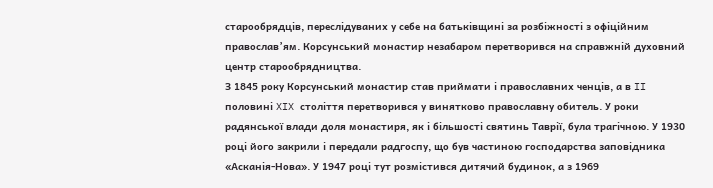старообрядців, переслідуваних у себе на батьківщині за розбіжності з офіційним православ’ям. Корсунський монастир незабаром перетворився на справжній духовний центр старообрядництва.
З 1845 року Корсунський монастир став приймати і православних ченців, а в II половині XIX століття перетворився у винятково православну обитель. У роки радянської влади доля монастиря, як і більшості святинь Таврії, була трагічною. У 1930 році його закрили і передали радгоспу, що був частиною господарства заповідника «Асканія-Нова». У 1947 році тут розмістився дитячий будинок, а з 1969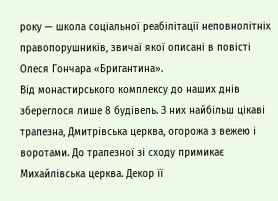року — школа соціальної реабілітації неповнолітніх правопорушників, звичаї якої описані в повісті Олеся Гончара «Бригантина».
Від монастирського комплексу до наших днів збереглося лише 8 будівель. З них найбільш цікаві трапезна, Дмитрівська церква, огорожа з вежею і воротами. До трапезної зі сходу примикає Михайлівська церква. Декор її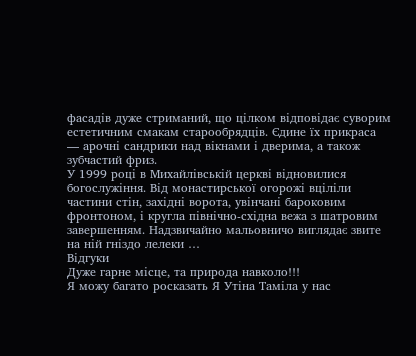фасадів дуже стриманий, що цілком відповідає суворим естетичним смакам старообрядців. Єдине їх прикраса — арочні сандрики над вікнами і дверима, а також зубчастий фриз.
У 1999 році в Михайлівській церкві відновилися богослужіння. Від монастирської огорожі вціліли частини стін, західні ворота, увінчані бароковим фронтоном, і кругла північно-східна вежа з шатровим завершенням. Надзвичайно мальовничо виглядає звите на ній гніздо лелеки …
Відгуки
Дуже гарне місце, та природа навколо!!!
Я можу багато росказать Я Утіна Таміла у нас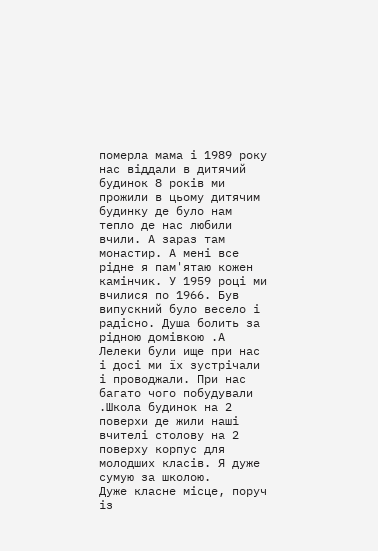померла мама і 1989 року нас віддали в дитячий будинок 8 років ми прожили в цьому дитячим будинку де було нам тепло де нас любили вчили. А зараз там монастир. А мені все рідне я пам'ятаю кожен камінчик. У 1959 році ми вчилися по 1966. Був випускний було весело і радісно. Душа болить за рідною домівкою .А Лелеки були ище при нас і досі ми їх зустрічали і проводжали. При нас багато чого побудували .Школа будинок на 2 поверхи де жили наші вчителі столову на 2 поверху корпус для молодших класів. Я дуже сумую за школою.
Дуже класне місце, поруч із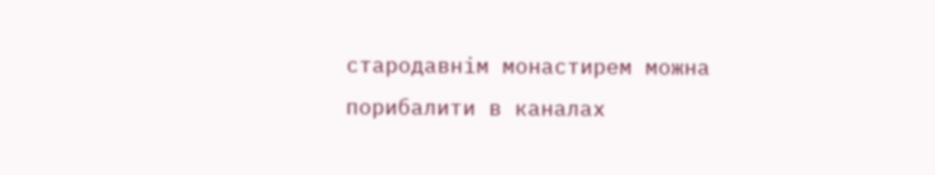стародавнім монастирем можна порибалити в каналах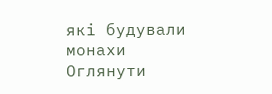які будували монахи
Оглянути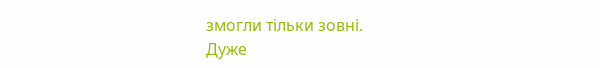змогли тільки зовні.
Дуже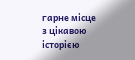гарне місце з цікавою історією